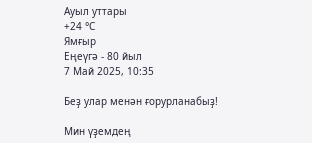Ауыл уттары
+24 °С
Ямғыр
Еңеүгә - 80 йыл
7 Май 2025, 10:35

Беҙ улар менән ғорурланабыҙ!

Мин үҙемдең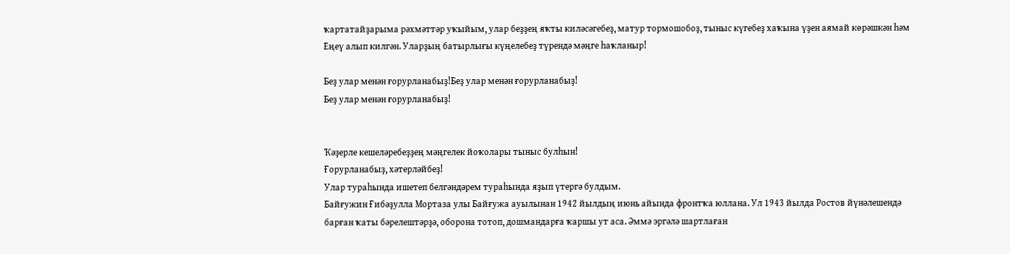ҡартатайҙарыма рәхмәттәр уҡыйым, улар беҙҙең яҡты киләсәгебеҙ, матур тормошобоҙ, тыныс күгебеҙ хаҡына үҙен аямай көрәшкән һәм Еңеү алып килгән. Уларҙың батырлығы күңелебеҙ түрендә мәңге һаҡланыр!

Беҙ улар менән ғорурланабыҙ!Беҙ улар менән ғорурланабыҙ!
Беҙ улар менән ғорурланабыҙ!


Ҡәҙерле кешеләребеҙҙең мәңгелек йоҡолары тыныс булһын!
Ғорурланабыҙ, хәтерләйбеҙ!
Улар тураһында ишетеп белгәндәрем тураһында яҙып үтергә булдым.
Байғужин Ғибәҙулла Мортаза улы Байғужа ауылынан 1942 йылдың июнь айында фронтҡа юллана. Ул 1943 йылда Ростов йүнәлешендә барған ҡаты бәрелештәрҙә, оборона тотоп, дошмандарға ҡаршы ут аса. Әммә эргәлә шартлаған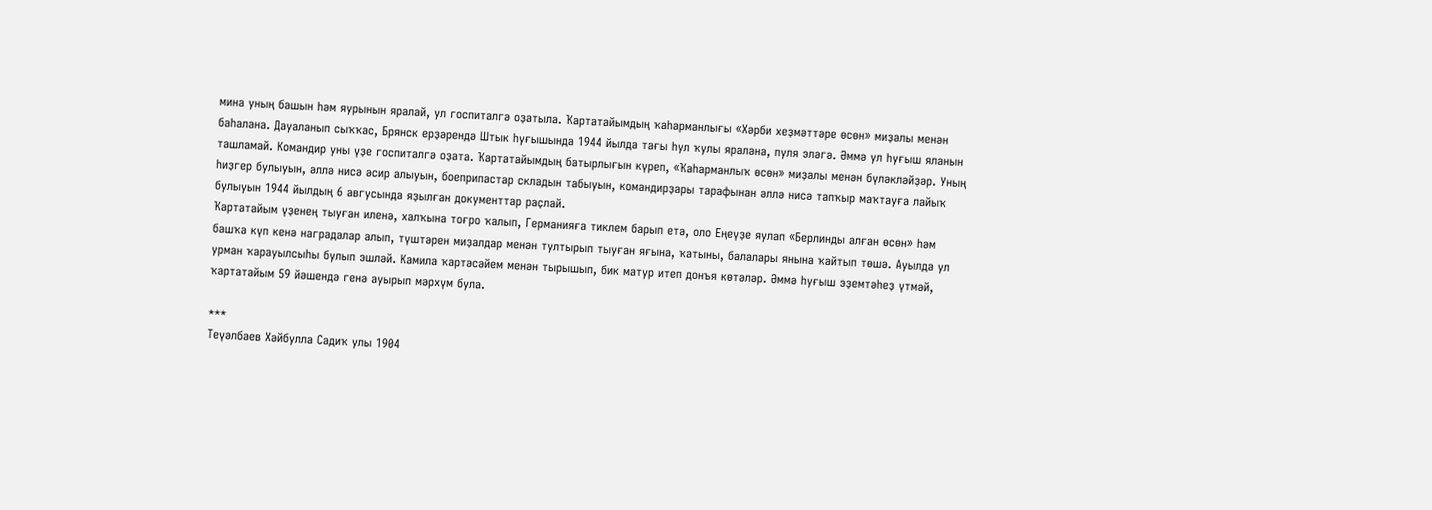мина уның башын һәм яурынын яралай, ул госпиталгә оҙатыла. Ҡартатайымдың ҡаһарманлығы «Хәрби хеҙмәттәре өсөн» миҙалы менән баһалана. Дауаланып сыҡҡас, Брянск ерҙәрендә Штык һуғышында 1944 йылда тағы һул ҡулы яралана, пуля эләгә. Әммә ул һуғыш яланын ташламай. Командир уны үҙе госпиталгә оҙата. Ҡартатайымдың батырлығын күреп, «Ҡаһарманлыҡ өсөн» миҙалы менән бүләкләйҙәр. Уның һиҙгер булыуын, әллә нисә әсир алыуын, боеприпастар складын табыуын, командирҙары тарафынан әллә нисә тапҡыр маҡтауға лайыҡ булыуын 1944 йылдың 6 авгусында яҙылған документтар раҫлай.
Ҡартатайым үҙенең тыуған иленә, халҡына тоғро ҡалып, Германияға тиклем барып етә, оло Еңеүҙе яулап «Берлинды алған өсөн» һәм башҡа күп кенә наградалар алып, түштәрен миҙалдар менән тултырып тыуған яғына, ҡатыны, балалары янына ҡайтып төшә. Ауылда ул урман ҡарауылсыһы булып эшләй. Камила ҡартәсәйем менән тырышып, бик матур итеп донъя көтәләр. Әммә һуғыш эҙемтәһеҙ үтмәй, ҡартатайым 59 йәшендә генә ауырып мәрхүм була.

***
Теүәлбаев Хәйбулла Садиҡ улы 1904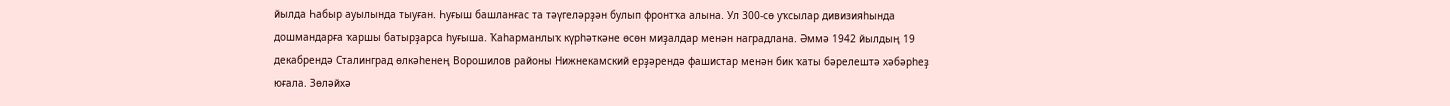йылда Һабыр ауылында тыуған. Һуғыш башланғас та тәүгеләрҙән булып фронтҡа алына. Ул 300-сө уҡсылар дивизияһында дошмандарға ҡаршы батырҙарса һуғыша. Ҡаһарманлыҡ күрһәткәне өсөн миҙалдар менән наградлана. Әммә 1942 йылдың 19 декабрендә Сталинград өлкәһенең Ворошилов районы Нижнекамский ерҙәрендә фашистар менән бик ҡаты бәрелештә хәбәрһеҙ юғала. Зөләйхә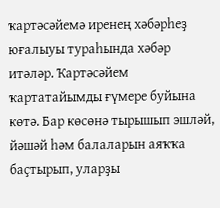ҡартәсәйемә иренең хәбәрһеҙ юғалыуы тураһында хәбәр итәләр. Ҡартәсәйем ҡартатайымды ғүмере буйына көтә. Бар көсөнә тырышып эшләй, йәшәй һәм балаларын аяҡҡа баҫтырып, уларҙы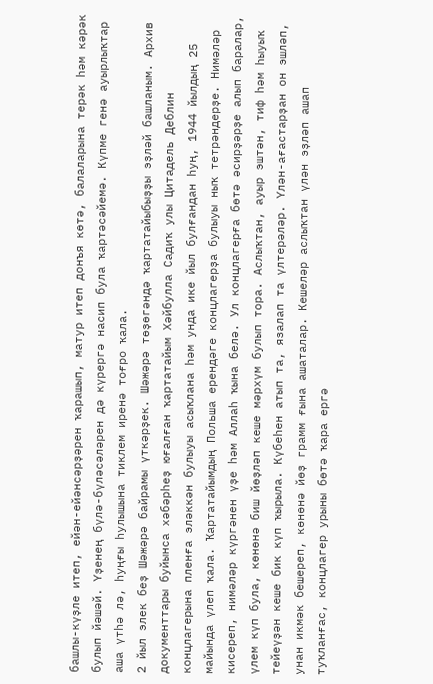башлы-күҙле итеп, ейән-ейәнсәрҙәрен ҡарашып, матур итеп донъя көтә, балаларына терәк һәм кәрәк булып йәшәй. Үҙенең бүлә-бүләсәләрен дә күрергә насип була ҡартәсәйемә. Күпме генә ауырлыҡтар аша үтһә лә, һуңғы һулышына тиклем иренә тоғро ҡала.
2 йыл элек беҙ Шәжәрә байрамы үткәрҙек. Шәжәрә төҙөгәндә ҡартатайыбыҙҙы эҙләй башланым. Архив документтары буйынса хәбәрһеҙ юғалған ҡартатайым Хәйбулла Садиҡ улы Цитадель Деблин концлагерына пленға эләккән булыуы асыҡлана һәм унда ике йыл булғандан һуң, 1944 йылдың 25 майында үлеп ҡала. Ҡартатайымдың Польша ерендәге концлагерҙа булыуы ныҡ тетрәндерҙе. Нимәләр кисереп, нимәләр күргәнен үҙе һәм Аллаһ ҡына белә. Ул концлагерға бөтә әсирҙәрҙе алып баралар, үлем күп була, көнөнә биш йөҙләп кеше мәрхүм булып тора. Аслыҡтан, ауыр эштән, тиф һәм һыуыҡ тейеүҙән кеше бик күп ҡырыла. Күбеһен атып та, язалап та үлтерәләр. Үлән-ағастарҙан он эшләп, унан икмәк бешереп, көнөнә йөҙ грамм ғына ашаталар. Кешеләр аслыҡтан үлән эҙләп ашап туҡланғас, концлагер урыны бөтә ҡара ергә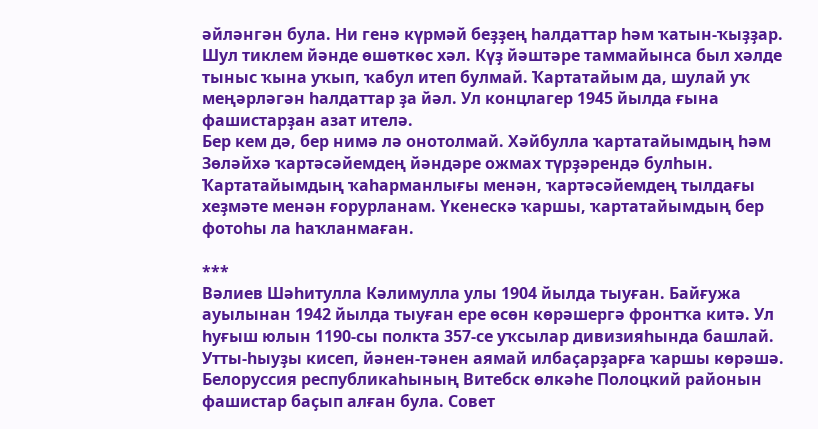әйләнгән була. Ни генә күрмәй беҙҙең һалдаттар һәм ҡатын-ҡыҙҙар.
Шул тиклем йәнде өшөткөс хәл. Күҙ йәштәре таммайынса был хәлде тыныс ҡына уҡып, ҡабул итеп булмай. Ҡартатайым да, шулай уҡ меңәрләгән һалдаттар ҙа йәл. Ул концлагер 1945 йылда ғына фашистарҙан азат ителә.
Бер кем дә, бер нимә лә онотолмай. Хәйбулла ҡартатайымдың һәм Зөләйхә ҡартәсәйемдең йәндәре ожмах түрҙәрендә булһын. Ҡартатайымдың ҡаһарманлығы менән, ҡартәсәйемдең тылдағы хеҙмәте менән ғорурланам. Үкенескә ҡаршы, ҡартатайымдың бер фотоһы ла һаҡланмаған.

***
Вәлиев Шәһитулла Кәлимулла улы 1904 йылда тыуған. Байғужа ауылынан 1942 йылда тыуған ере өсөн көрәшергә фронтҡа китә. Ул һуғыш юлын 1190-сы полкта 357-се уҡсылар дивизияһында башлай. Утты-һыуҙы кисеп, йәнен-тәнен аямай илбаҫарҙарға ҡаршы көрәшә. Белоруссия республикаһының Витебск өлкәһе Полоцкий районын фашистар баҫып алған була. Совет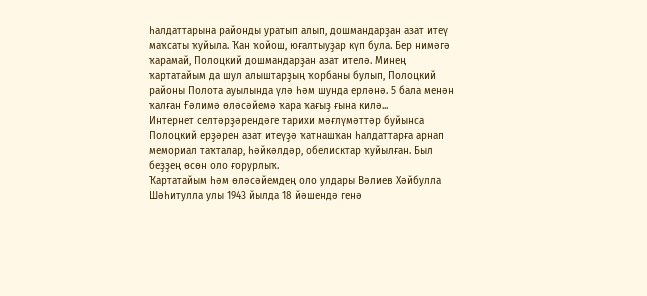һалдаттарына районды уратып алып, дошмандарҙан азат итеү маҡсаты ҡуйыла. Ҡан ҡойош, юғалтыуҙар күп була. Бер нимәгә ҡарамай, Полоцкий дошмандарҙан азат ителә. Минең ҡартатайым да шул алыштарҙың ҡорбаны булып, Полоцкий районы Полота ауылында үлә һәм шунда ерләнә. 5 бала менән ҡалған Ғәлимә өләсәйемә ҡара ҡағыҙ ғына килә...
Интернет селтәрҙәрендәге тарихи мәғлүмәттәр буйынса Полоцкий ерҙәрен азат итеүҙә ҡатнашҡан һалдаттарға арнап мемориал таҡталар, һәйкәлдәр, обелисктар ҡуйылған. Был беҙҙең өсөн оло ғорурлыҡ.
Ҡартатайым һәм өләсәйемдең оло улдары Вәлиев Хәйбулла Шәһитулла улы 1943 йылда 18 йәшендә генә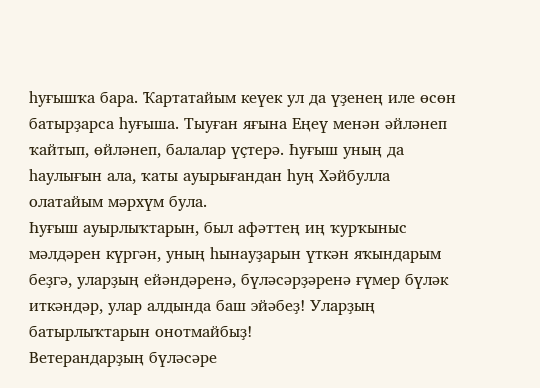һуғышҡа бара. Ҡартатайым кеүек ул да үҙенең иле өсөн батырҙарса һуғыша. Тыуған яғына Еңеү менән әйләнеп ҡайтып, өйләнеп, балалар үҫтерә. Һуғыш уның да һаулығын ала, ҡаты ауырығандан һуң Хәйбулла олатайым мәрхүм була.
Һуғыш ауырлыҡтарын, был афәттең иң ҡурҡыныс мәлдәрен күргән, уның һынауҙарын үткән яҡындарым беҙгә, уларҙың ейәндәренә, бүләсәрҙәренә ғүмер бүләк иткәндәр, улар алдында баш эйәбеҙ! Уларҙың батырлыҡтарын онотмайбыҙ!
Ветерандарҙың бүләсәре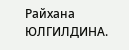Райхана ЮЛГИЛДИНА.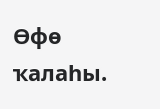Өфө ҡалаһы.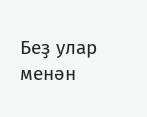Беҙ улар менән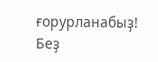ғорурланабыҙ!
Беҙ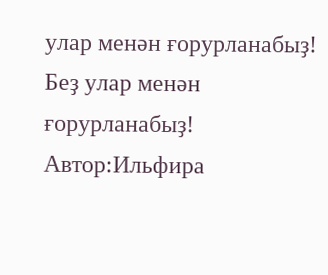улар менән ғорурланабыҙ!
Беҙ улар менән ғорурланабыҙ!
Автор:Ильфира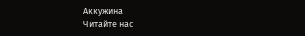Аккужина
Читайте нас